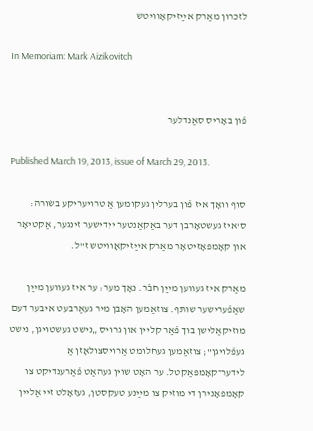לזכּרון מאַרק אײַזיקאָוויטש

In Memoriam: Mark Aizikovitch


פֿון באָריס סאַנדלער

Published March 19, 2013, issue of March 29, 2013.

סוף וואָך איז פֿון בערלין געקומען אַ טרויעריקע בשׂורה: ס‘איז געשטאָרבן דער באַקאַנטער ייִדישער זינגער, אַקטיאָר און קאָמפּאָזיטאָר מאַרק אײַזיקאָוויטש ז‟ל.

מאַרק איז געווען מײַן חבֿר. נאָך מער: ער איז געווען מײַן שאַפֿערישער שותּף. צוזאַמען האָבן מיר געאַרבעט איבער דעם מוזיקאַלישן בוך פֿאַר קליין און גרויס „נישט געשטויגן, נישט געפֿלויגן‟; צוזאַמען געחלומט אַרויסצולאָזן אַ לידער־קאָמפּאַקטל. ער האָט שוין געהאַט פֿאַרענדיקט צו קאָמפּאָנירן די מוזיק צו מײַנע טעקסטן, געזאָלט זיי אַליין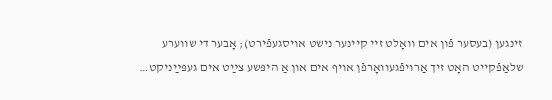זינגען (בעסער פֿון אים וואָלט זיי קיינער נישט אויסגעפֿירט); אָבער די שווערע שלאַפֿקייט האָט זיך אַרויפֿגעוואָרפֿן אויף אים און אַ היפּשע צײַט אים געפּײַניקט…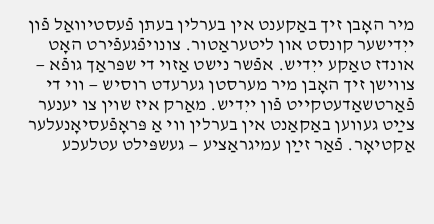מיר האָבן זיך באַקענט אין בערלין בעתן פֿעסטיוואַל פֿון ייִדישער קונסט און ליטעראַטור. צונויפֿגעפֿירט האָט אונדז טאַקע ייִדיש. אפֿשר נישט אַזוי די שפּראַך גופֿא — צווישן זיך האָבן מיר מערסטן גערעדט רוסיש — ווי די פֿאַרטשאַדעטקייט פֿון ייִדיש. מאַרק איז שוין צו יענער צײַט געווען באַקאַנט אין בערלין ווי אַ פּראָפֿעסיאָנעלער אַקטיאָר. פֿאַר זײַן עמיגראַציע — געשפּילט עטלעכע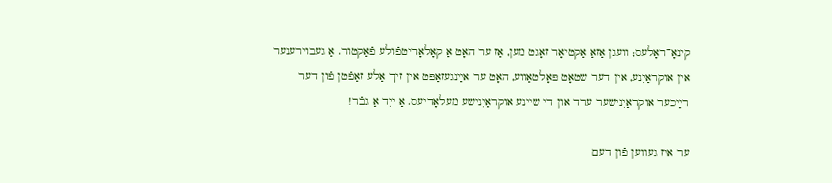קינאָ־ראָלעס; וועגן אַזאַ אַקטיאָר זאָגט מען, אַז ער האָט אַ קאָלאָריטפֿולע פֿאַקטור. אַ געבוירענער אין אוקראַיִנע, אין דער שטאָט פּאָלטאַווע, האָט ער אײַנגעזאַפּט אין זיך אַלע זאַפֿטן פֿון דער רײַכער אוקראַיִנישער ערד און די שיינע אוקראַיִנישע מעלאָדיעס. אַ ייִד אַ גבֿר!

ער איז געווען פֿון דעם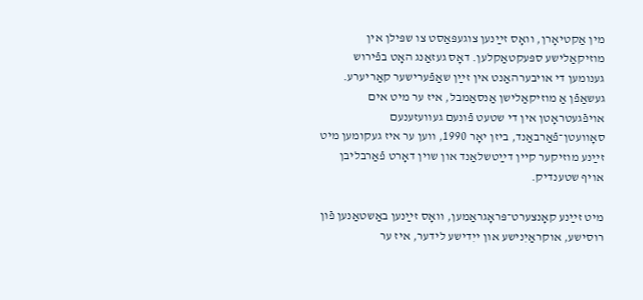מין אַקטיאָרן, וואָס זײַנען צוגעפּאַסט צו שפּילן אין מוזיקאַלישע ספּעקטאַקלען. דאָס געזאַנג האָט בפֿירוש גענומען די אויבערהאַנט אין זײַן שאַפֿערישער קאַריערע. געשאַפֿן אַ מוזיקאַלישן אַנסאַמבל, איז ער מיט אים אויפֿגעטראָטן אין די שטעט פֿונעם געוועזענעם סאָוועטן־פֿאַרבאַנד, ביזן יאָר 1990, ווען ער איז געקומען מיט זײַנע מוזיקער קיין דײַטשלאַנד און שוין דאָרט פֿאַרבליבן אויף שטענדיק.

מיט זײַנע קאָנצערט־פּראָגראַמען, וואָס זײַנען באַשטאַנען פֿון רוסישע, אוקראַיִנישע און ייִדישע לידער, איז ער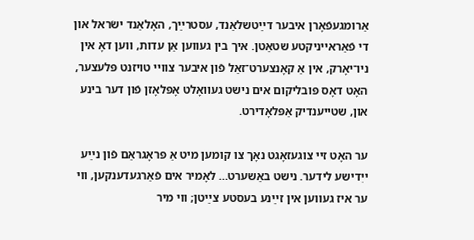אַרומגעפֿאָרן איבער דײַטשלאַנד, עסטרײַך, האָלאַנד ישׂראל און די פֿאַראייניקטע שטאַטן. איך בין געווען אַן עדות, ווען דאָ אין ניו־יאָרק, אין אַ קאָנצערט־זאַל פֿון איבער צוויי טויזנט פּלעצער, האָט דאָס פּובליקום אים נישט געוואָלט אָפּלאָזן פֿון דער בינע און, שטייענדיק אַפּלאָדירט.

ער האָט זיי צוגעזאָגט נאָך צו קומען מיט אַ פּראָגראַם פֿון נײַע ייִדישע לידער. נישט באַשערט… לאָמיר אים פֿאַרגעדענקען, ווי ער איז געווען אין זײַנע בעסטע צײַטן; ווי מיר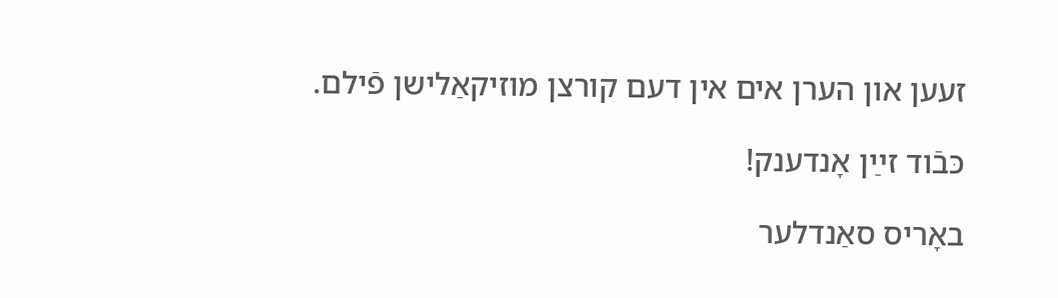זעען און הערן אים אין דעם קורצן מוזיקאַלישן פֿילם.

כּבֿוד זײַן אָנדענק!

באָריס סאַנדלער